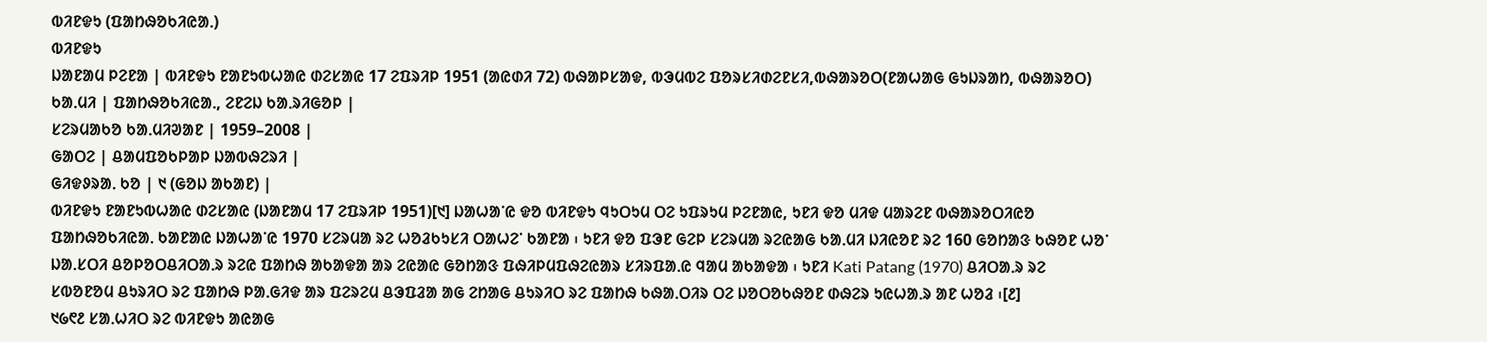ᱵᱤᱱᱫᱩ (ᱯᱟᱴᱷᱚᱠᱤᱭᱟᱹ)
ᱵᱤᱱᱫᱩ
ᱡᱟᱱᱟᱢ ᱞᱮᱱᱟ | ᱵᱤᱱᱫᱩ ᱱᱟᱱᱩᱵᱦᱟᱭ ᱰᱮᱥᱟᱭ 17 ᱮᱯᱨᱤᱞ 1951 (ᱟᱭᱰᱤ 72) ᱵᱷᱟᱞᱥᱟᱫ, ᱵᱳᱢᱵᱮ ᱯᱚᱨᱥᱤᱰᱮᱱᱥᱤ,ᱵᱷᱟᱨᱚᱛ(ᱱᱟᱦᱟᱜ ᱜᱩᱡᱨᱟᱴ, ᱵᱷᱟᱨᱚᱛ)
ᱠᱟᱹᱢᱤ | ᱯᱟᱴᱷᱚᱠᱤᱭᱟᱹ, ᱮᱱᱮᱡ ᱠᱟᱹᱨᱤᱜᱚᱞ |
ᱥᱮᱨᱢᱟᱠᱚ ᱠᱟᱹᱢᱤᱣᱟᱱ | 1959–2008 |
ᱜᱟᱛᱮ | ᱪᱟᱢᱯᱚᱠᱞᱟᱞ ᱡᱟᱵᱷᱮᱨᱤ |
ᱜᱤᱫᱽᱨᱟᱹ ᱠᱚ | ᱑ (ᱜᱚᱡ ᱟᱠᱟᱱ) |
ᱵᱤᱱᱫᱩ ᱱᱟᱱᱩᱵᱦᱟᱭ ᱰᱮᱥᱟᱭ (ᱡᱟᱱᱟᱢ 17 ᱮᱯᱨᱤᱞ 1951)[᱑] ᱡᱟᱦᱟᱸᱭ ᱫᱚ ᱵᱤᱱᱫᱩ ᱧᱩᱛᱩᱢ ᱛᱮ ᱩᱯᱨᱩᱢ ᱞᱮᱱᱟᱭ, ᱩᱱᱤ ᱫᱚ ᱢᱤᱫ ᱢᱟᱨᱮᱱ ᱵᱷᱟᱨᱚᱛᱤᱭᱚ ᱯᱟᱴᱷᱚᱠᱤᱭᱟᱹ ᱠᱟᱱᱟᱭ ᱡᱟᱦᱟᱸᱭ 1970 ᱥᱮᱨᱢᱟ ᱨᱮ ᱦᱚᱲᱠᱩᱥᱤ ᱛᱟᱦᱮᱸ ᱠᱟᱱᱟ ᱾ ᱩᱱᱤ ᱫᱚ ᱯᱳᱱ ᱜᱮᱞ ᱥᱮᱨᱢᱟ ᱨᱮᱭᱟᱜ ᱠᱟᱹᱢᱤ ᱡᱤᱭᱚᱱ ᱨᱮ 160 ᱜᱚᱴᱟᱝ ᱠᱷᱚᱱ ᱦᱚᱸ ᱡᱟᱹᱥᱛᱤ ᱪᱚᱞᱚᱛᱪᱤᱛᱟᱹᱨ ᱨᱮᱭ ᱯᱟᱴᱷ ᱟᱠᱟᱫᱟ ᱟᱨ ᱮᱭᱟᱭ ᱜᱚᱴᱟᱝ ᱯᱷᱤᱞᱢᱯᱷᱮᱭᱟᱨ ᱥᱤᱨᱯᱟᱹᱭ ᱧᱟᱢ ᱟᱠᱟᱫᱟ ᱾ ᱩᱱᱤ Kati Patang (1970) ᱪᱤᱛᱟᱹᱨ ᱨᱮ ᱥᱵᱚᱱᱚᱢ ᱪᱩᱨᱤᱛ ᱨᱮ ᱯᱟᱴᱷ ᱞᱟᱹᱜᱤᱫ ᱟᱨ ᱯᱮᱨᱮᱢ ᱪᱳᱯᱲᱟ ᱟᱜ ᱮᱴᱟᱜ ᱪᱩᱨᱤᱛ ᱨᱮ ᱯᱟᱴᱷ ᱠᱷᱟᱹᱛᱤᱨ ᱛᱮ ᱡᱚᱛᱚᱠᱷᱚᱱ ᱰᱷᱮᱨ ᱩᱭᱦᱟᱹᱨ ᱟᱱ ᱦᱚᱲ ᱾[᱒]
᱑᱙᱖᱒ ᱥᱟᱹᱦᱤᱛ ᱨᱮ ᱵᱤᱱᱫᱩ ᱟᱭᱟᱜ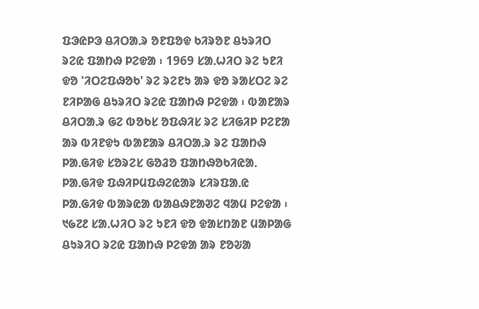ᱯᱳᱭᱞᱳ ᱪᱤᱛᱟᱹᱨ ᱚᱱᱯᱚᱫ ᱠᱤᱨᱚᱱ ᱪᱩᱨᱤᱛ ᱨᱮᱭ ᱯᱟᱴᱷ ᱞᱮᱫᱟ ᱾ 1969 ᱥᱟᱹᱦᱤᱛ ᱨᱮ ᱩᱱᱤ ᱫᱚ 'ᱤᱛᱮᱯᱷᱚᱠ' ᱨᱮ ᱨᱮᱱᱩ ᱟᱨ ᱫᱚ ᱨᱟᱥᱛᱮ ᱨᱮ ᱱᱤᱞᱟᱜ ᱪᱩᱨᱤᱛ ᱨᱮᱭ ᱯᱟᱴᱷ ᱞᱮᱫᱟ ᱾ ᱵᱟᱱᱟᱨ ᱪᱤᱛᱟᱹᱨ ᱜᱮ ᱵᱚᱠᱥ ᱚᱯᱷᱤᱥ ᱨᱮ ᱥᱤᱜᱤᱞ ᱞᱮᱱᱟ ᱟᱨ ᱵᱤᱱᱫᱩ ᱵᱟᱱᱟᱨ ᱪᱤᱛᱟᱹᱨ ᱨᱮ ᱯᱟᱴᱷ ᱞᱟᱹᱜᱤᱫ ᱥᱚᱨᱮᱥ ᱜᱚᱲᱚ ᱯᱟᱴᱷᱚᱠᱤᱭᱟᱹ ᱞᱟᱹᱜᱤᱫ ᱯᱷᱤᱞᱢᱯᱷᱮᱭᱟᱨ ᱥᱤᱨᱯᱟᱹᱭ ᱞᱟᱹᱜᱤᱫ ᱵᱟᱨᱭᱟ ᱵᱟᱪᱷᱱᱟᱣᱮ ᱧᱟᱢ ᱞᱮᱫᱟ ᱾ ᱑᱙᱗᱒ ᱥᱟᱹᱦᱤᱛ ᱨᱮ ᱩᱱᱤ ᱫᱚ ᱫᱟᱥᱴᱟᱱ ᱢᱟᱞᱟᱜ ᱪᱩᱨᱤᱛ ᱨᱮᱭ ᱯᱟᱴᱷ ᱞᱮᱫᱟ ᱟᱨ ᱱᱚᱶᱟ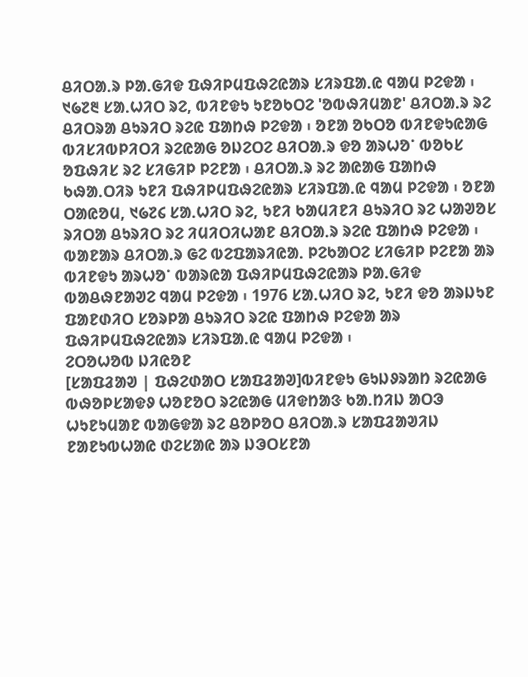ᱪᱤᱛᱟᱹᱨ ᱞᱟᱹᱜᱤᱫ ᱯᱷᱤᱞᱢᱯᱷᱮᱭᱟᱨ ᱥᱤᱨᱯᱟᱹᱭ ᱧᱟᱢ ᱞᱮᱫᱟ ᱾ ᱑᱙᱗᱓ ᱥᱟᱹᱦᱤᱛ ᱨᱮ, ᱵᱤᱱᱫᱩ ᱩᱱᱚᱠᱛᱮ 'ᱚᱵᱷᱤᱢᱟᱱ' ᱪᱤᱛᱟᱹᱨ ᱨᱮ ᱪᱤᱛᱨᱟ ᱪᱩᱨᱤᱛ ᱨᱮᱭ ᱯᱟᱴᱷ ᱞᱮᱫᱟ ᱾ ᱚᱱᱟ ᱚᱠᱛᱚ ᱵᱤᱱᱫᱩᱭᱟᱜ ᱵᱤᱥᱤᱵᱞᱤᱛᱤ ᱨᱮᱭᱟᱜ ᱚᱡᱮᱛᱮ ᱪᱤᱛᱟᱹᱨ ᱫᱚ ᱟᱨᱦᱚᱸ ᱵᱚᱠᱥ ᱚᱯᱷᱤᱥ ᱨᱮ ᱥᱤᱜᱤᱞ ᱞᱮᱱᱟ ᱾ ᱪᱤᱛᱟᱹᱨ ᱨᱮ ᱟᱭᱟᱜ ᱯᱟᱴᱷ ᱠᱷᱟᱹᱛᱤᱨ ᱩᱱᱤ ᱯᱷᱤᱞᱢᱯᱷᱮᱭᱟᱨ ᱥᱤᱨᱯᱟᱹᱭ ᱧᱟᱢ ᱞᱮᱫᱟ ᱾ ᱚᱱᱟ ᱛᱟᱭᱚᱢ, ᱑᱙᱗᱔ ᱥᱟᱹᱦᱤᱛ ᱨᱮ, ᱩᱱᱤ ᱠᱟᱢᱤᱱᱤ ᱪᱩᱨᱤᱛ ᱨᱮ ᱦᱟᱣᱚᱥ ᱨᱤᱛᱟ ᱪᱩᱨᱤᱛ ᱨᱮ ᱤᱢᱤᱛᱤᱦᱟᱱ ᱪᱤᱛᱟᱹᱨ ᱨᱮᱭ ᱯᱟᱴᱷ ᱞᱮᱫᱟ ᱾ ᱵᱟᱱᱟᱨ ᱪᱤᱛᱟᱹᱨ ᱜᱮ ᱵᱮᱯᱟᱨᱤᱭᱟᱹ ᱞᱮᱠᱟᱛᱮ ᱥᱤᱜᱤᱞ ᱞᱮᱱᱟ ᱟᱨ ᱵᱤᱱᱫᱩ ᱟᱨᱦᱚᱸ ᱵᱟᱨᱭᱟ ᱯᱷᱤᱞᱢᱯᱷᱮᱭᱟᱨ ᱞᱟᱹᱜᱤᱫ ᱵᱟᱪᱷᱱᱟᱣᱮ ᱧᱟᱢ ᱞᱮᱫᱟ ᱾ 1976 ᱥᱟᱹᱦᱤᱛ ᱨᱮ, ᱩᱱᱤ ᱫᱚ ᱟᱨᱡᱩᱱ ᱯᱟᱱᱰᱤᱛ ᱥᱚᱨᱞᱟ ᱪᱩᱨᱤᱛ ᱨᱮᱭ ᱯᱟᱴᱷ ᱞᱮᱫᱟ ᱟᱨ ᱯᱷᱤᱞᱢᱯᱷᱮᱭᱟᱨ ᱥᱤᱨᱯᱟᱹᱭ ᱧᱟᱢ ᱞᱮᱫᱟ ᱾
ᱮᱛᱚᱦᱚᱵ ᱡᱤᱭᱚᱱ
[ᱥᱟᱯᱲᱟᱣ | ᱯᱷᱮᱰᱟᱛ ᱥᱟᱯᱲᱟᱣ]ᱵᱤᱱᱫᱩ ᱜᱩᱡᱽᱨᱟᱴ ᱨᱮᱭᱟᱜ ᱵᱷᱚᱞᱥᱟᱫᱽ ᱦᱚᱱᱚᱛ ᱨᱮᱭᱟᱜ ᱢᱤᱫᱴᱟᱝ ᱠᱟᱹᱴᱤᱡ ᱟᱛᱳ ᱦᱩᱱᱩᱢᱟᱱ ᱵᱟᱜᱫᱟ ᱨᱮ ᱪᱚᱞᱚᱛ ᱪᱤᱛᱟᱹᱨ ᱥᱟᱯᱲᱟᱣᱤᱡ ᱱᱟᱱᱩᱵᱦᱟᱭ ᱰᱮᱥᱟᱭ ᱟᱨ ᱡᱳᱛᱥᱱᱟ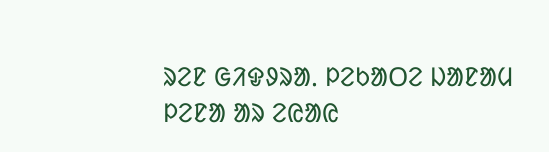ᱨᱮᱱ ᱜᱤᱫᱽᱨᱟᱹ ᱞᱮᱠᱟᱛᱮ ᱡᱟᱱᱟᱢ ᱞᱮᱱᱟ ᱟᱨ ᱮᱭᱟᱭ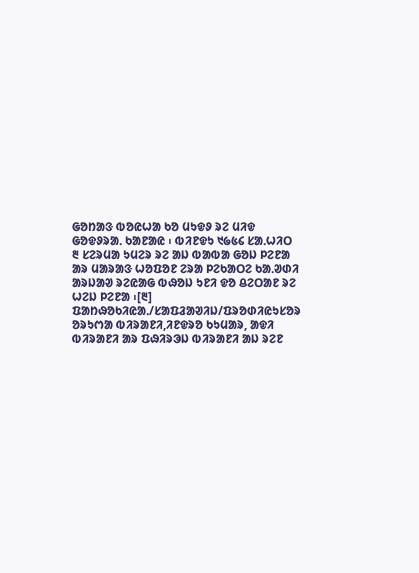ᱜᱚᱴᱟᱝ ᱵᱚᱭᱦᱟ ᱠᱚ ᱢᱩᱫᱽ ᱨᱮ ᱢᱤᱫ ᱜᱚᱫᱽᱨᱟᱹ ᱠᱟᱱᱟᱭ ᱾ ᱵᱤᱱᱫᱩ ᱑᱙᱕᱔ ᱥᱟᱹᱦᱤᱛ ᱓ ᱥᱮᱨᱢᱟ ᱩᱢᱮᱨ ᱨᱮ ᱟᱡ ᱵᱟᱵᱟ ᱜᱚᱡ ᱞᱮᱱᱟ ᱟᱨ ᱢᱟᱨᱟᱝ ᱦᱚᱯᱚᱱ ᱮᱨᱟ ᱞᱮᱠᱟᱛᱮ ᱠᱟᱹᱣᱰᱤ ᱟᱨᱡᱟᱣ ᱨᱮᱭᱟᱜ ᱵᱷᱚᱡ ᱩᱱᱤ ᱫᱚ ᱪᱮᱛᱟᱱ ᱨᱮ ᱦᱮᱡ ᱞᱮᱱᱟ ᱾[᱓]
ᱯᱟᱴᱷᱚᱠᱤᱭᱟᱹ/ᱥᱟᱯᱲᱟᱣᱤᱡ/ᱯᱨᱚᱰᱤᱭᱩᱥᱚᱨ ᱚᱨᱩᱬᱟ ᱵᱤᱨᱟᱱᱤ,ᱤᱱᱫᱨᱚ ᱠᱩᱢᱟᱨ, ᱟᱫᱤ ᱵᱤᱨᱟᱱᱤ ᱟᱨ ᱯᱷᱤᱨᱳᱡ ᱵᱤᱨᱟᱱᱤ ᱟᱡ ᱨᱮᱱ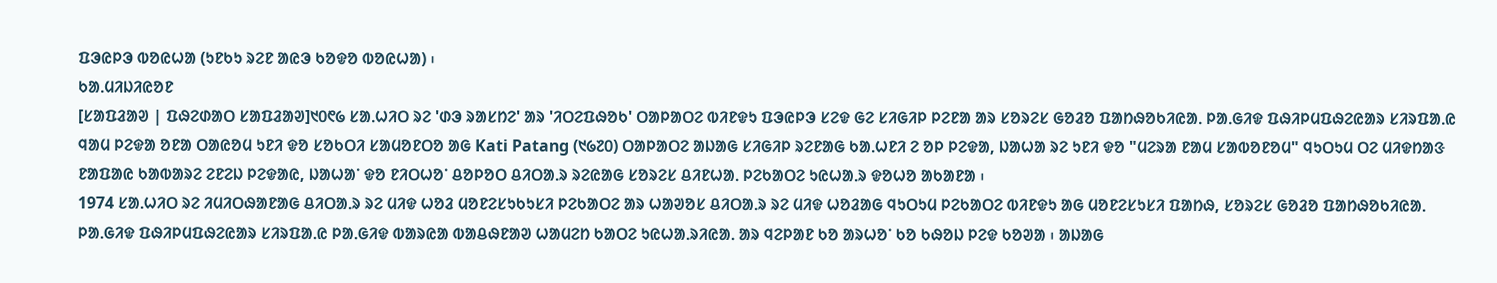ᱯᱳᱭᱞᱳ ᱵᱚᱭᱦᱟ (ᱩᱱᱠᱩ ᱨᱮᱱ ᱟᱭᱳ ᱠᱚᱫᱚ ᱵᱚᱭᱦᱟ) ᱾
ᱠᱟᱹᱢᱤᱡᱤᱭᱚᱱ
[ᱥᱟᱯᱲᱟᱣ | ᱯᱷᱮᱰᱟᱛ ᱥᱟᱯᱲᱟᱣ]᱑᱐᱖᱙ ᱥᱟᱹᱦᱤᱛ ᱨᱮ 'ᱰᱳ ᱨᱟᱥᱴᱮ' ᱟᱨ 'ᱤᱛᱮᱯᱷᱚᱠ' ᱛᱟᱞᱟᱛᱮ ᱵᱤᱱᱫᱩ ᱯᱳᱭᱞᱳ ᱥᱮᱫ ᱜᱮ ᱥᱤᱜᱤᱞ ᱞᱮᱱᱟ ᱟᱨ ᱥᱚᱨᱮᱥ ᱜᱚᱲᱚ ᱯᱟᱴᱷᱚᱠᱤᱭᱟᱹ ᱞᱟᱹᱜᱤᱫ ᱯᱷᱤᱞᱢᱯᱷᱮᱭᱟᱨ ᱥᱤᱨᱯᱟᱹᱭ ᱧᱟᱢ ᱞᱮᱫᱟ ᱚᱱᱟ ᱛᱟᱭᱚᱢ ᱩᱱᱤ ᱫᱚ ᱥᱚᱠᱛᱤ ᱥᱟᱢᱚᱱᱛᱚ ᱟᱜ Kati Patang (᱑᱙᱗᱐) ᱛᱟᱞᱟᱛᱮ ᱟᱡᱟᱜ ᱥᱤᱜᱤᱞ ᱨᱮᱱᱟᱜ ᱠᱟᱹᱦᱱᱤ ᱮ ᱚᱞ ᱞᱮᱫᱟ, ᱡᱟᱦᱟ ᱨᱮ ᱩᱱᱤ ᱫᱚ "ᱢᱮᱨᱟ ᱱᱟᱢ ᱥᱟᱵᱚᱱᱚᱢ" ᱧᱩᱛᱩᱢ ᱛᱮ ᱢᱤᱫᱴᱟᱝ ᱱᱟᱯᱟᱭ ᱠᱟᱵᱟᱨᱮ ᱮᱱᱮᱡ ᱞᱮᱫᱟᱭ, ᱡᱟᱦᱟᱸ ᱫᱚ ᱱᱤᱛᱦᱚᱸ ᱪᱚᱞᱚᱛ ᱪᱤᱛᱟᱹᱨ ᱨᱮᱭᱟᱜ ᱥᱚᱨᱮᱥ ᱪᱤᱱᱦᱟᱹ ᱞᱮᱠᱟᱛᱮ ᱩᱭᱦᱟᱹᱨ ᱫᱚᱦᱚ ᱟᱠᱟᱱᱟ ᱾
1974 ᱥᱟᱹᱦᱤᱛ ᱨᱮ ᱤᱢᱤᱛᱷᱟᱱᱟᱜ ᱪᱤᱛᱟᱹᱨ ᱨᱮ ᱢᱤᱫ ᱦᱚᱲ ᱢᱚᱱᱮᱥᱩᱠᱩᱥᱤ ᱞᱮᱠᱟᱛᱮ ᱟᱨ ᱦᱟᱣᱚᱥ ᱪᱤᱛᱟᱹᱨ ᱨᱮ ᱢᱤᱫ ᱦᱚᱲᱟᱜ ᱧᱩᱛᱩᱢ ᱞᱮᱠᱟᱛᱮ ᱵᱤᱱᱫᱩ ᱟᱜ ᱢᱚᱱᱮᱥᱩᱥᱤ ᱯᱟᱴᱷ, ᱥᱚᱨᱮᱥ ᱜᱚᱲᱚ ᱯᱟᱴᱷᱚᱠᱤᱭᱟᱹ ᱞᱟᱹᱜᱤᱫ ᱯᱷᱤᱞᱢᱯᱷᱮᱭᱟᱨ ᱥᱤᱨᱯᱟᱹᱭ ᱞᱟᱹᱜᱤᱫ ᱵᱟᱨᱭᱟ ᱵᱟᱪᱷᱱᱟᱣ ᱦᱟᱢᱮᱴ ᱠᱟᱛᱮ ᱩᱭᱦᱟᱹᱨᱤᱭᱟᱹ ᱟᱨ ᱧᱮᱞᱟᱱ ᱠᱚ ᱟᱨᱦᱚᱸ ᱠᱚ ᱠᱷᱚᱡ ᱞᱮᱫ ᱠᱚᱣᱟ ᱾ ᱟᱡᱟᱜ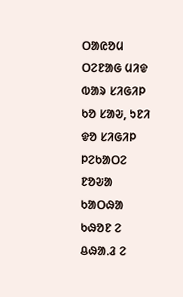ᱛᱟᱭᱚᱢ ᱛᱮᱱᱟᱜ ᱢᱤᱫ ᱵᱟᱨ ᱥᱤᱜᱤᱞ ᱠᱚ ᱥᱟᱶ, ᱩᱱᱤ ᱫᱚ ᱥᱤᱜᱤᱞ ᱞᱮᱠᱟᱛᱮ ᱱᱚᱶᱟ ᱠᱟᱛᱷᱟ ᱠᱷᱚᱱ ᱮ ᱪᱷᱟᱹᱲ ᱮ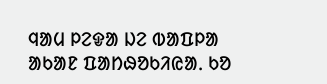ᱧᱟᱢ ᱞᱮᱫᱟ ᱡᱮ ᱵᱟᱯᱞᱟ ᱟᱠᱟᱱ ᱯᱟᱴᱷᱚᱠᱤᱭᱟᱹ ᱠᱚ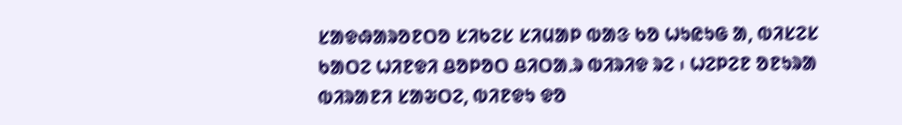ᱥᱟᱫᱷᱟᱨᱚᱱᱛᱚ ᱥᱤᱠᱮᱥ ᱥᱤᱢᱟᱞ ᱵᱟᱝ ᱠᱚ ᱦᱩᱭᱩᱜ ᱟ, ᱵᱤᱥᱮᱥ ᱠᱟᱛᱮ ᱦᱤᱱᱫᱤ ᱪᱚᱞᱚᱛ ᱪᱤᱛᱟᱹᱨ ᱵᱤᱨᱤᱫ ᱨᱮ ᱾ ᱦᱮᱞᱮᱱ ᱚᱱᱩᱨᱟ ᱵᱤᱨᱟᱱᱤ ᱥᱟᱶᱛᱮ, ᱵᱤᱱᱫᱩ ᱫᱚ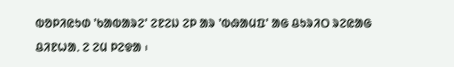ᱵᱚᱞᱤᱭᱩᱰ 'ᱠᱟᱵᱟᱨᱮ' ᱮᱱᱮᱡ ᱮᱞ ᱟᱨ 'ᱵᱷᱟᱢᱯ' ᱟᱜ ᱪᱩᱨᱤᱛ ᱨᱮᱭᱟᱜ ᱪᱤᱱᱦᱟᱹ ᱮ ᱮᱢ ᱞᱮᱫᱟ ᱾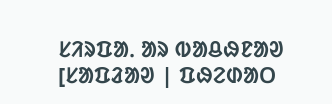ᱥᱤᱨᱯᱟᱹ ᱟᱨ ᱵᱟᱪᱷᱱᱟᱣ
[ᱥᱟᱯᱲᱟᱣ | ᱯᱷᱮᱰᱟᱛ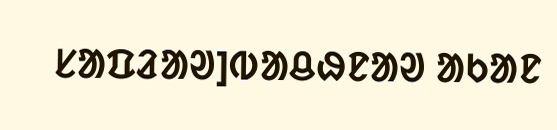ᱥᱟᱯᱲᱟᱣ]ᱵᱟᱪᱷᱱᱟᱣ ᱟᱠᱟᱱ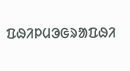ᱯᱷᱤᱞᱢᱳᱜᱨᱟᱯᱷᱤ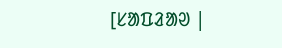[ᱥᱟᱯᱲᱟᱣ |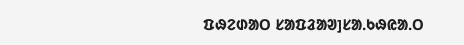ᱯᱷᱮᱰᱟᱛ ᱥᱟᱯᱲᱟᱣ]ᱥᱟᱹᱠᱷᱭᱟᱹᱛ